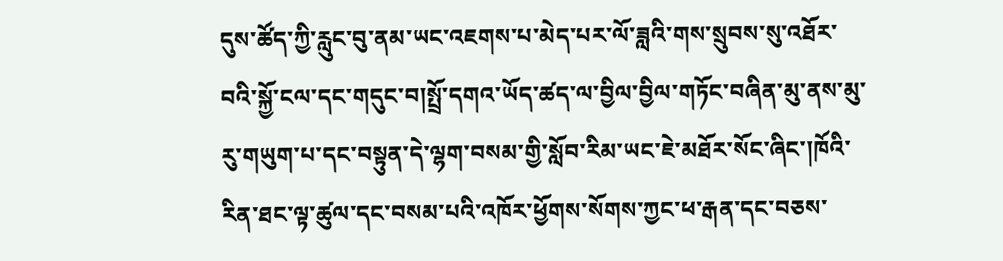དུས་ཚོད་ཀྱི་རླུང་བུ་ནམ་ཡང་འཇགས་པ་མེད་པར་ལོ་ཟླའི་གས་སྲུབས་སུ་འཐོར་བའི་སྐྱོ་ངལ་དང་གདུང་བ།སྤྲོ་དགའ་ཡོད་ཚད་ལ་བྱིལ་བྱིལ་གཏོང་བཞིན་མུ་ནས་མུ་རུ་གཡུག་པ་དང་བསྟུན་དེ་ལྷག་བསམ་གྱི་སློབ་རིམ་ཡང་ཇེ་མཐོར་སོང་ཞིང་།ཁོའི་རིན་ཐང་ལྟ་ཚུལ་དང་བསམ་པའི་འཁོར་ཕྱོགས་སོགས་ཀྱང་ཕ་རྒན་དང་བཅས་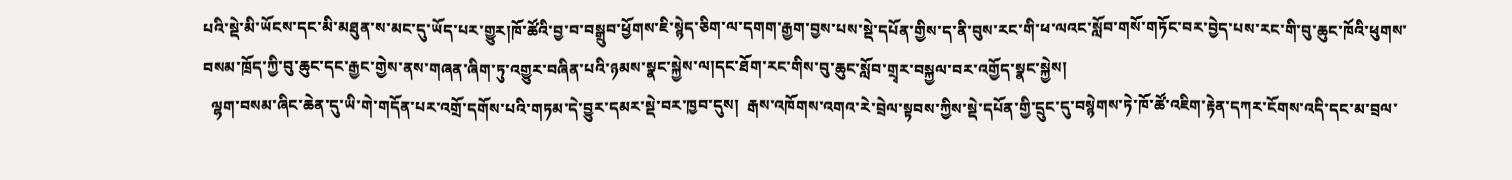པའི་སྡེ་མི་ཡོངས་དང་མི་མཐུན་ས་མང་དུ་ཡོད་པར་གྱུར།ཁོ་ཚོའི་བྱ་བ་བསྒྲུབ་ཕྱོགས་ཇི་སྙེད་ཅིག་ལ་དགག་རྒྱག་བྱས་པས་སྡེ་དཔོན་གྱིས་ད་ནི་བུས་རང་གི་ཕ་ལའང་སློབ་གསོ་གཏོང་བར་བྱེད་པས་རང་གི་བུ་ཆུང་ཁོའི་ཕུགས་བསམ་ཁྲོད་ཀྱི་བུ་ཆུང་དང་རྒྱང་གྱེས་ནས་གཞན་ཞིག་ཏུ་འགྱུར་བཞིན་པའི་ཉམས་སྣང་སྐྱེས་ལ།དང་ཐོག་རང་གིས་བུ་ཆུང་སློབ་གྲྭར་བསྐྱལ་བར་འགྱོད་སྣང་སྐྱེས།
  ལྷག་བསམ་ཞིང་ཆེན་དུ་ཡི་གེ་གདོན་པར་འགྲོ་དགོས་པའི་གཏམ་དེ་བྱུར་དམར་སྡེ་བར་ཁྱབ་དུས།  རྒས་འཁོགས་འགའ་རེ་བྲེལ་སྟབས་ཀྱིས་སྡེ་དཔོན་གྱི་དྲུང་དུ་བསྙེགས་ཏེ་ཁོ་ཚོ་འཇིག་རྟེན་དཀར་ངོགས་འདི་དང་མ་བྲལ་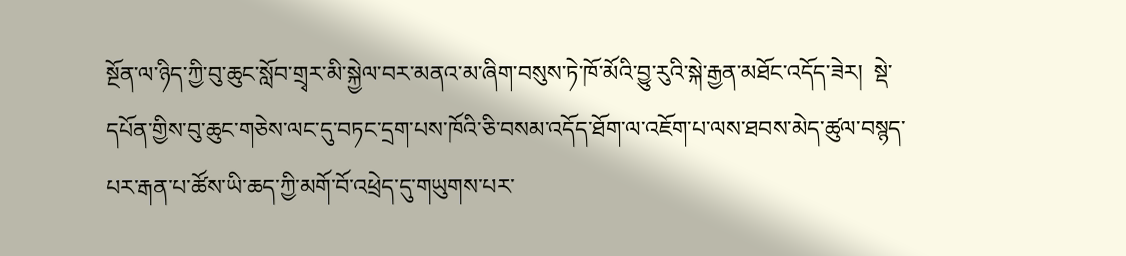སྔོན་ལ་ཉིད་ཀྱི་བུ་ཆུང་སློབ་གྲྭར་མི་སྐྱེལ་བར་མནའ་མ་ཞིག་བསུས་ཏེ་ཁོ་མོའི་བྱུ་རུའི་སྐེ་རྒྱན་མཐོང་འདོད་ཟེར།  སྡེ་དཔོན་གྱིས་བུ་ཆུང་གཅེས་ལང་དུ་བཏང་དྲག་པས་ཁོའི་ཅི་བསམ་འདོད་ཐོག་ལ་འཇོག་པ་ལས་ཐབས་མེད་ཚུལ་བསྙད་པར་རྒན་པ་ཚོས་ཡི་ཆད་ཀྱི་མགོ་བོ་འཕྲེད་དུ་གཡུགས་པར་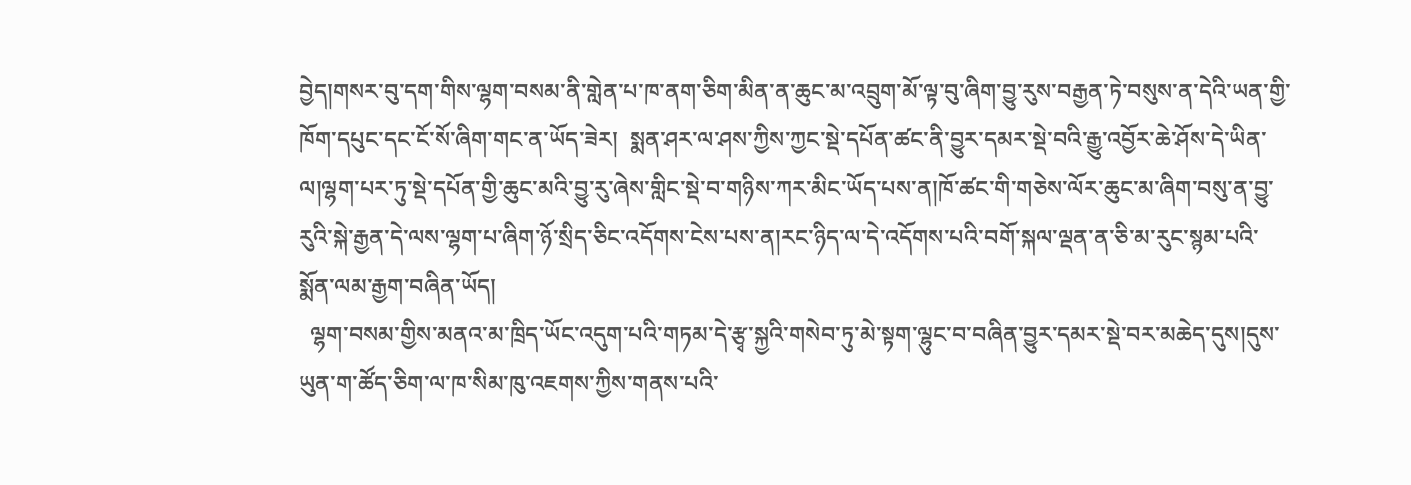བྱེད།གསར་བུ་དག་གིས་ལྷག་བསམ་ནི་གླེན་པ་ཁ་ནག་ཅིག་མིན་ན་ཆུང་མ་འབྲུག་མོ་ལྟ་བུ་ཞིག་བྱུ་རུས་བརྒྱན་ཏེ་བསུས་ན་དེའི་ཡན་གྱི་ཁོག་དཔུང་དང་ངོ་སོ་ཞིག་གང་ན་ཡོད་ཟེར།  སྨན་ཤར་ལ་ཤས་ཀྱིས་ཀྱང་སྡེ་དཔོན་ཚང་ནི་བྱུར་དམར་སྡེ་བའི་རྒྱུ་འབྱོར་ཆེ་ཤོས་དེ་ཡིན་ལ།ལྷག་པར་ཏུ་སྡེ་དཔོན་གྱི་ཆུང་མའི་བྱུ་རུ་ཞེས་གླིང་སྡེ་བ་གཉིས་ཀར་མིང་ཡོད་པས་ན།ཁོ་ཚང་གི་གཅེས་ལོར་ཆུང་མ་ཞིག་བསུ་ན་བྱུ་རུའི་སྐེ་རྒྱན་དེ་ལས་ལྷག་པ་ཞིག་ཉོ་སྲིད་ཅིང་འདོགས་ངེས་པས་ན།རང་ཉིད་ལ་དེ་འདོགས་པའི་བགོ་སྐལ་ལྡན་ན་ཅི་མ་རུང་སྙམ་པའི་སྨོན་ལམ་རྒྱག་བཞིན་ཡོད།
  ལྷག་བསམ་གྱིས་མནའ་མ་ཁྲིད་ཡོང་འདུག་པའི་གཏམ་དེ་རྩྭ་སྐྱའི་གསེབ་ཏུ་མེ་སྟག་ལྷུང་བ་བཞིན་བྱུར་དམར་སྡེ་བར་མཆེད་དུས།དུས་ཡུན་ག་ཚོད་ཅིག་ལ་ཁ་སིམ་ཁུ་འཇགས་ཀྱིས་གནས་པའི་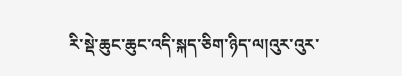རི་སྡེ་ཆུང་ཆུང་འདི་སྐད་ཅིག་ཉིད་ལ།འུར་འུར་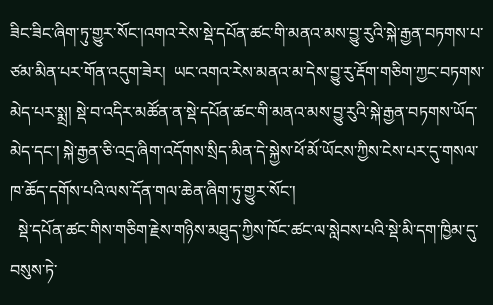ཟིང་ཟིང་ཞིག་ཏུ་གྱུར་སོང་།འགའ་རེས་སྡེ་དཔོན་ཚང་གི་མནའ་མས་བྱུ་རུའི་སྐེ་རྒྱན་བཏགས་པ་ཙམ་མིན་པར་གོན་འདུག་ཟེར།  ཡང་འགའ་རེས་མནའ་མ་དེས་བྱུ་རུ་རྡོག་གཅིག་ཀྱང་བཏགས་མེད་པར་སྨྲ། སྡེ་བ་འདིར་མཚོན་ན་སྡེ་དཔོན་ཚང་གི་མནའ་མས་བྱུ་རུའི་སྐེ་རྒྱན་བཏགས་ཡོད་མེད་དང་། སྐེ་རྒྱན་ཅི་འདྲ་ཞིག་འདོགས་སྲིད་མིན་དེ་སྐྱེས་ཕོ་མོ་ཡོངས་ཀྱིས་ངེས་པར་དུ་གསལ་ཁ་ཆོད་དགོས་པའི་ལས་དོན་གལ་ཆེན་ཞིག་ཏུ་གྱུར་སོང་།
  སྡེ་དཔོན་ཚང་གིས་གཅིག་རྗེས་གཉིས་མཐུད་ཀྱིས་ཁོང་ཚང་ལ་སླེབས་པའི་སྡེ་མི་དག་ཁྱིམ་དུ་བསུས་ཏེ་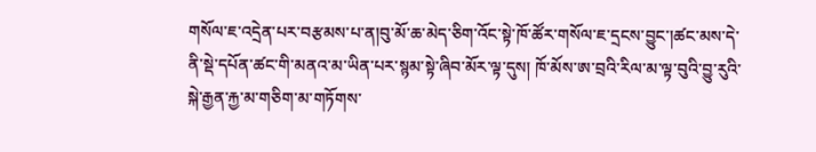གསོལ་ཇ་འདྲེན་པར་བརྩམས་པ་ན།བུ་མོ་ཆ་མེད་ཅིག་འོང་སྟེ་ཁོ་ཚོར་གསོལ་ཇ་དྲངས་བྱུང་།ཚང་མས་དེ་ནི་སྡེ་དཔོན་ཚང་གི་མནའ་མ་ཡིན་པར་སྙམ་སྟེ་ཞིབ་མོར་ལྟ་དུས། ཁོ་མོས་ཨ་བྲའི་རིལ་མ་ལྟ་བུའི་བྱུ་རུའི་སྐེ་རྒྱན་རྐྱ་མ་གཅིག་མ་གཏོགས་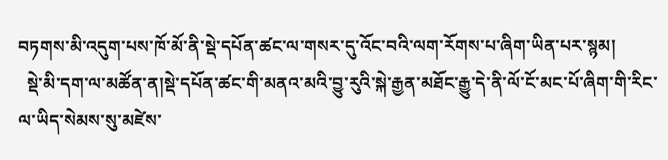བཏགས་མི་འདུག་པས་ཁོ་མོ་ནི་སྡེ་དཔོན་ཚང་ལ་གསར་དུ་འོང་བའི་ལག་རོགས་པ་ཞིག་ཡིན་པར་སྙམ།
  སྡེ་མི་དག་ལ་མཚོན་ན།སྡེ་དཔོན་ཚང་གི་མནའ་མའི་བྱུ་རུའི་སྐེ་རྒྱན་མཐོང་རྒྱུ་དེ་ནི་ལོ་ངོ་མང་པོ་ཞིག་གི་རིང་ལ་ཡིད་སེམས་སུ་མཛེས་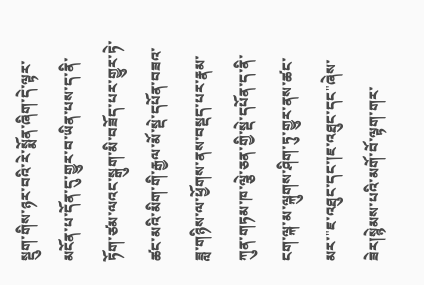སྡུག་གིས་ཉར་བའི་རེ་སྨོན་ཞིག་དེ་ལྟར་མངོན་པ་དོན་དུ་གྱུར་བ་ཡིན་པས་ད་ནི་ཏོག་ཙམ་ལའང་སྒུག་མི་བཟོད་པར་གྱུར་ཏེ་ཚང་མའི་མིག་གི་རྒྱལ་མོ་སྡེ་དཔོན་བཟའ་ཟླ་གཉིས་ལ་ཕྱོགས་ནས་བསྡད་པར་རྣམ་ཀུན་གཏམ་ཁ་ལྕེ་ཅན་གྱི་སྡེ་དཔོན་ད་ནི་ངག་ལྐ་མ་ལྐུགས་ཤིག་ཏུ་གྱུར་ནས་ཚང་མར་"ཇ་འཐུང་དང་།ཇ་འཐུང་དང"ཞེས་ཟེར།སྙེམས་པའི་མགོ་བོ་ལྟག་གར་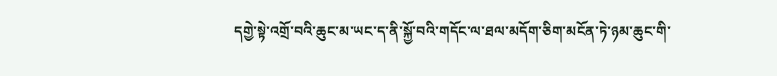དགྱེ་སྟེ་འགྲོ་བའི་ཆུང་མ་ཡང་ད་ནི་སྐྱོ་བའི་གདོང་ལ་ཐལ་མདོག་ཅིག་མངོན་ཏེ་ཉམ་ཆུང་གི་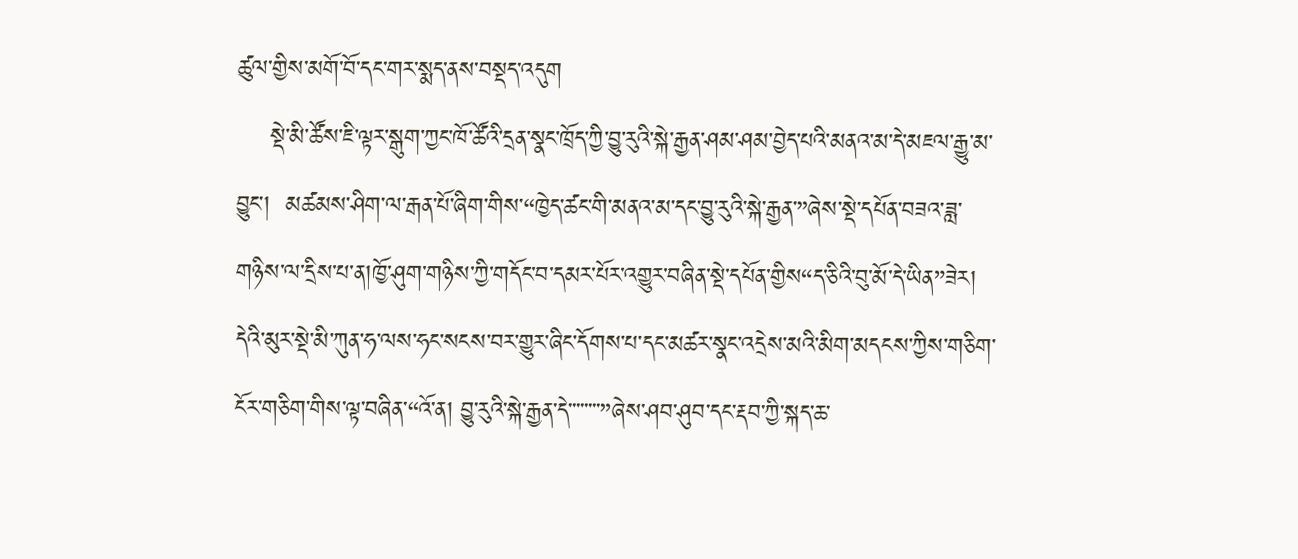ཚུལ་གྱིས་མགོ་བོ་དང་གར་སྨད་ནས་བསྡད་འདུག
    སྡེ་མི་ཚོས་ཇི་ལྟར་སྒུག་ཀྱང་ཁོ་ཚོའི་དྲན་སྣང་ཁྲོད་ཀྱི་བྱུ་རུའི་སྐེ་རྒྱན་ཤམ་ཤམ་བྱེད་པའི་མནའ་མ་དེ་མཇལ་རྒྱུ་མ་བྱུང་།  མཚམས་ཤིག་ལ་རྒན་པོ་ཞིག་གིས་“ཁྱེད་ཚང་གི་མནའ་མ་དང་བྱུ་རུའི་སྐེ་རྒྱན་”ཞེས་སྡེ་དཔོན་བཟའ་ཟླ་གཉིས་ལ་དྲིས་པ་ན།ཁྱོ་ཤུག་གཉིས་ཀྱི་གདོང་བ་དམར་པོར་འགྱུར་བཞིན་སྡེ་དཔོན་གྱིས“ད་ཅིའི་བུ་མོ་དེ་ཡིན”ཟེར། དེའི་མུར་སྡེ་མི་ཀུན་ཧ་ལས་ཧང་སངས་བར་གྱུར་ཞིང་དོགས་པ་དང་མཚར་སྣང་འདྲེས་མའི་མིག་མདངས་ཀྱིས་གཅིག་ངོར་གཅིག་གིས་ལྟ་བཞིན་“འོ་ན། བྱུ་རུའི་སྐེ་རྒྱན་དེ་་་་་་་་”ཞེས་ཤབ་ཤུབ་དང་རྡབ་ཀྱི་སྐད་ཆ་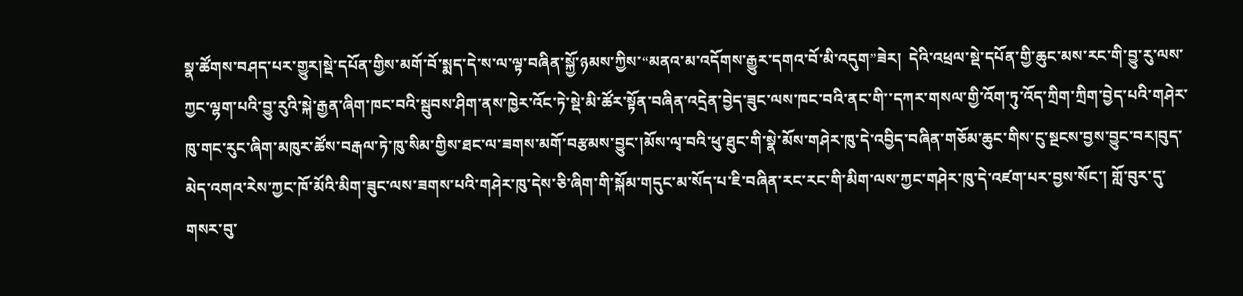སྣ་ཚོགས་བཤད་པར་གྱུར།སྡེ་དཔོན་གྱིས་མགོ་བོ་སྨད་དེ་ས་ལ་ལྟ་བཞིན་སྐྱོ་ཉམས་ཀྱིས་“མནའ་མ་འདོགས་རྒྱུར་དགའ་བོ་མི་འདུག”ཟེར།  དེའི་འཕྲལ་སྡེ་དཔོན་གྱི་ཆུང་མས་རང་གི་བྱུ་རུ་ལས་ཀྱང་ལྷག་པའི་བྱུ་རུའི་སྐེ་རྒྱན་ཞིག་ཁང་བའི་སྦུབས་ཤིག་ནས་ཁྱེར་འོང་ཏེ་སྡེ་མི་ཚོར་སྟོན་བཞིན་འདྲེན་བྱེད་ཟུང་ལས་ཁང་བའི་ནང་གི་་དཀར་གསལ་གྱི་འོག་ཏུ་འོད་ཀྲིག་ཀྲིག་བྱེད་པའི་གཤེར་ཁུ་གང་རུང་ཞིག་མཁུར་ཚོས་བརྒལ་ཏེ་ཁུ་སིམ་གྱིས་ཐང་ལ་ཟགས་མགོ་བརྩམས་བྱུང་།མོས་ལྭ་བའི་ཕུ་ཐུང་གི་སྣེ་མོས་གཤེར་ཁུ་དེ་འབྱིད་བཞིན་གཅོམ་ཆུང་གིས་ངུ་སྔངས་བྱས་བྱུང་བར།བུད་མེད་འགའ་རེས་ཀྱང་ཁོ་མོའི་མིག་ཟུང་ལས་ཟགས་པའི་གཤེར་ཁུ་དེས་ཅི་ཞིག་གི་སྐོམ་གདུང་མ་སོད་པ་ཇི་བཞིན་རང་རང་གི་མིག་ལས་ཀྱང་གཤེར་ཁུ་དེ་འཛག་པར་བྱས་སོང་། གློ་བུར་དུ་གསར་བུ་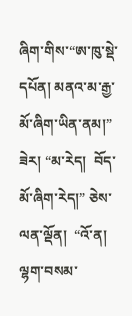ཞིག་གིས་“ཨ་ཁུ་སྡེ་དཔོན། མནའ་མ་རྒྱ་མོ་ཞིག་ཡིན་ནམ།” ཟེར། “མ་རེད།  བོད་མོ་ཞིག་རེད།” ཅེས་ལན་ལྡོན།  “འོ་ན། ལྷག་བསམ་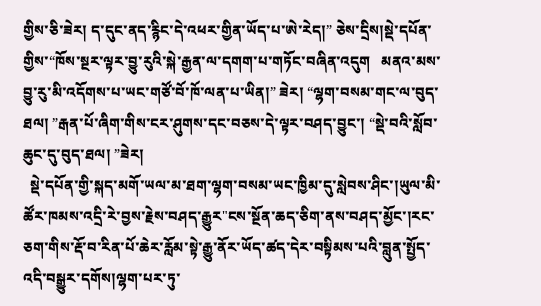གྱིས་ཅི་ཟེར། ད་དུང་ནད་རྙིང་དེ་འཕར་གྱིན་ཡོད་པ་ཨེ་རེད།” ཅེས་དྲིས།སྡེ་དཔོན་གྱིས་“ཁོས་སྔར་ལྟར་བྱུ་རུའི་སྐེ་རྒྱན་ལ་དགག་པ་གཏོང་བཞིན་འདུག   མནའ་མས་བྱུ་རུ་མི་འདོགས་པ་ཡང་གཙོ་བོ་ཁོ་ལན་པ་ཡིན།” ཟེར། “ལྷག་བསམ་གང་ལ་བུད་ཐལ། ”རྒན་པོ་ཞིག་གིས་ངར་ཤུགས་དང་བཅས་དེ་ལྟར་བཤད་བྱུང་། “སྡེ་བའི་སློབ་ཆུང་དུ་བུད་ཐལ། ”ཟེར།
  སྡེ་དཔོན་གྱི་སྐད་མགོ་ཡལ་མ་ཐག་ལྷག་བསམ་ཡང་ཁྱིམ་དུ་སླེབས་ཤིང་།ཡུལ་མི་ཚོར་ཁམས་འདྲི་རེ་བྱས་རྗེས་བཤད་རྒྱུར"ངས་སྔོན་ཆད་ཅིག་ནས་བཤད་མྱོང་།རང་ཅག་གིས་རྡོ་བ་རིན་པོ་ཆེར་རློམ་སྟེ་རྒྱུ་ནོར་ཡོད་ཚད་དེར་བསྟིམས་པའི་བླུན་སྤྱོད་འདི་བསྒྱུར་དགོས།ལྷག་པར་ཏུ་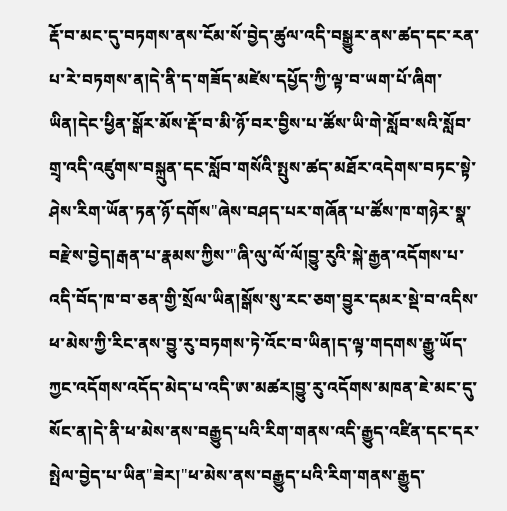རྡོ་བ་མང་དུ་བཏགས་ནས་ངོམ་སོ་བྱེད་ཚུལ་འདི་བསྒྱུར་ནས་ཚད་དང་རན་པ་རེ་བཏགས་ན།དེ་ནི་ད་གཟོད་མཛེས་དཔྱོད་ཀྱི་ལྟ་བ་ཡག་པོ་ཞིག་ཡིན།དེང་ཕྱིན་སྒོར་མོས་རྡོ་བ་མི་ཉོ་བར་བྱིས་པ་ཚོས་ཡི་གེ་སློབ་སའི་སློབ་གྲྭ་འདི་འཛུགས་བསྐྲུན་དང་སློབ་གསོའི་སྤུས་ཚད་མཐོར་འདེགས་བཏང་སྟེ་ཤེས་རིག་ཡོན་ཏན་ཉོ་དགོས"ཞེས་བཤད་པར་གཞོན་པ་ཚོས་ཁ་གཉེར་སྣ་བརྫེས་བྱེད།རྒན་པ་རྣམས་ཀྱིས་"ཞི་ལུ་ལོ་ལོ།བྱུ་རུའི་སྐེ་རྒྱན་འདོགས་པ་འདི་བོད་ཁ་བ་ཅན་གྱི་སྲོལ་ཡིན།སྒོས་སུ་རང་ཅག་བྱུར་དམར་སྡེ་བ་འདིས་ཕ་མེས་ཀྱི་རིང་ནས་བྱུ་རུ་བཏགས་ཏེ་འོང་བ་ཡིན།ད་ལྟ་གདགས་རྒྱུ་ཡོད་ཀྱང་འདོགས་འདོད་མེད་པ་འདི་ཨ་མཚར།བྱུ་རུ་འདོགས་མཁན་ཇེ་མང་དུ་སོང་ན།དེ་ནི་ཕ་མེས་ནས་བརྒྱུད་པའི་རིག་གནས་འདི་རྒྱུད་འཛིན་དང་དར་སྤེལ་བྱེད་པ་ཡིན"ཟེར།"ཕ་མེས་ནས་བརྒྱུད་པའི་རིག་གནས་རྒྱུད་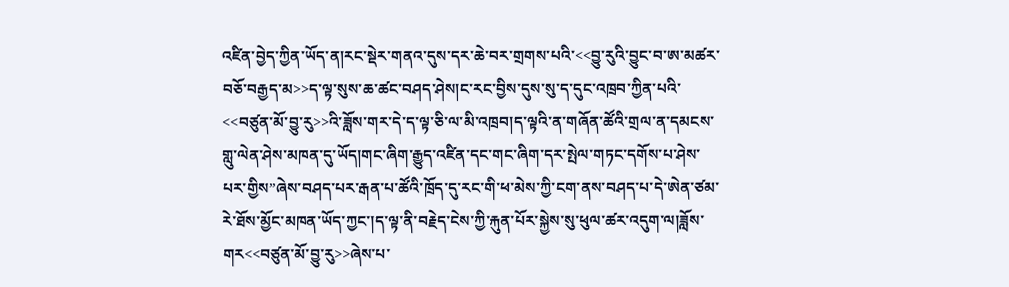འཛིན་བྱེད་ཀྱིན་ཡོད་ན།རང་སྡེར་གནའ་དུས་དར་ཆེ་བར་གྲགས་པའི་<<བྱུ་རུའི་བྱུང་བ་ཨ་མཚར་བཅོ་བརྒྱད་མ>>ད་ལྟ་སུས་ཆ་ཚང་བཤད་ཤེས།ང་རང་བྱིས་དུས་སུ་ད་དུང་འཁྲབ་ཀྱིན་པའི་<<བཙུན་མོ་བྱུ་རུ>>འི་ཟློས་གར་དེ་ད་ལྟ་ཅི་ལ་མི་འཁྲབ།ད་ལྟའི་ན་གཞོན་ཚོའི་གྲལ་ན་དམངས་གླུ་ལེན་ཤེས་མཁན་དུ་ཡོད།གང་ཞིག་རྒྱུད་འཛིན་དང་གང་ཞིག་དར་སྤེལ་གཏང་དགོས་པ་ཤེས་པར་གྱིས”ཞེས་བཤད་པར་རྒན་པ་ཚོའི་ཁྲོད་དུ་རང་གི་ཕ་མེས་ཀྱི་ངག་ནས་བཤད་པ་དེ་ཨེན་ཙམ་རེ་ཐོས་མྱོང་མཁན་ཡོད་ཀྱང་།ད་ལྟ་ནི་བརྗེད་ངེས་ཀྱི་རྐུན་པོར་སྐྱེས་སུ་ཕུལ་ཚར་འདུག་ལ།ཟློས་གར<<བཙུན་མོ་བྱུ་རུ>>ཞེས་པ་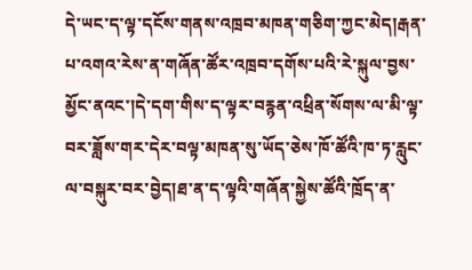དེ་ཡང་ད་ལྟ་དངོས་གནས་འཁྲབ་མཁན་གཅིག་ཀྱང་མེད།རྒན་པ་འགའ་རེས་ན་གཞོན་ཚོར་འཁྲབ་དགོས་པའི་རེ་སྐུལ་བྱས་མྱོང་ནའང་།དེ་དག་གིས་ད་ལྟར་བརྙན་འཕྲིན་སོགས་ལ་མི་ལྟ་བར་ཟློས་གར་དེར་བལྟ་མཁན་སུ་ཡོད་ཅེས་ཁོ་ཚོའི་ཁ་ཏ་རླུང་ལ་བསྐུར་བར་བྱེད།ཐ་ན་ད་ལྟའི་གཞོན་སྐྱེས་ཚོའི་ཁྲོད་ན་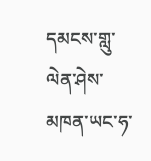དམངས་གླུ་ལེན་ཤེས་མཁན་ཡང་ཧ་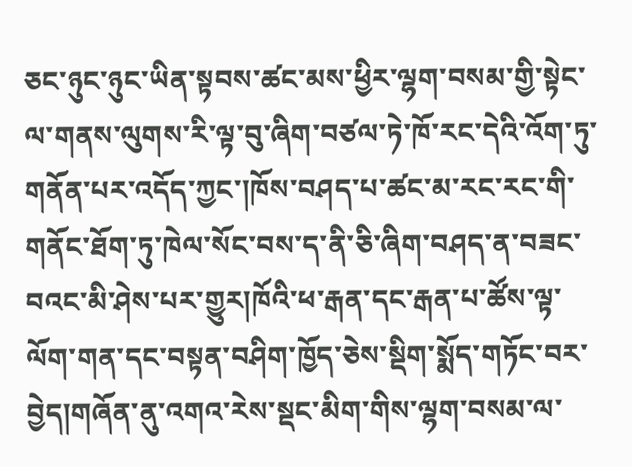ཅང་ཉུང་ཉུང་ཡིན་སྟབས་ཚང་མས་ཕྱིར་ལྷག་བསམ་གྱི་སྟེང་ལ་གནས་ལུགས་རི་ལྟ་བུ་ཞིག་བཙལ་ཏེ་ཁོ་རང་དེའི་འོག་ཏུ་གནོན་པར་འདོད་ཀྱང་།ཁོས་བཤད་པ་ཚང་མ་རང་རང་གི་གནོང་ཐོག་ཏུ་ཁེལ་སོང་བས་ད་ནི་ཅི་ཞིག་བཤད་ན་བཟང་བའང་མི་ཤེས་པར་གྱུར།ཁོའི་ཕ་རྒན་དང་རྒན་པ་ཚོས་ལྟ་ལོག་གན་དང་བསྟན་བཤིག་ཁྱོད་ཅེས་སྡིག་སྨོད་གཏོང་བར་བྱེད།གཞོན་ནུ་འགའ་རེས་སྡང་མིག་གིས་ལྷག་བསམ་ལ་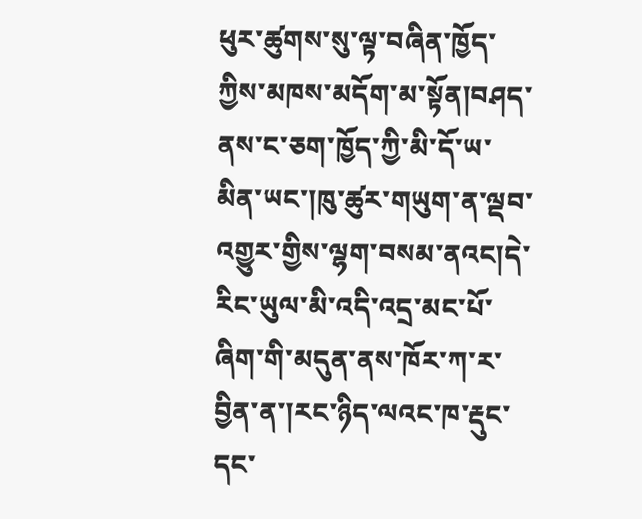ཕུར་ཚུགས་སུ་ལྟ་བཞིན་ཁྱོད་ཀྱིས་མཁས་མདོག་མ་སྟོན།བཤད་ནས་ང་ཅག་ཁྱོད་ཀྱི་མི་དོ་ཡ་མིན་ཡང་།ཁུ་ཚུར་གཡུག་ན་ལྡབ་འགྱུར་གྱིས་ལྷག་བསམ་ནའང།དེ་རིང་ཡུལ་མི་འདི་འདྲ་མང་པོ་ཞིག་གི་མདུན་ནས་ཁོར་ཀ་ར་བྱིན་ན་།རང་ཉིད་ལའང་ཁ་རྡུང་དང་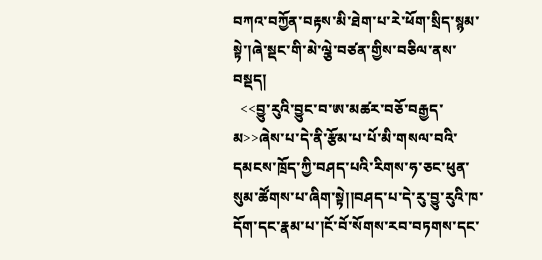བཀའ་བཀྱོན་བརྟས་མི་ཐེག་པ་རེ་ཕོག་སྲིད་སྙམ་སྟེ་།ཞེ་སྡང་གི་མེ་ལྕེ་བཙན་གྱིས་བཅིལ་ནས་བསྡད།
  <<བྱུ་རུའི་བྱུང་བ་ཨ་མཚར་བཅོ་བརྒྱད་མ>>ཞེས་པ་དེ་ནི་རྩོམ་པ་པོ་མི་གསལ་བའི་དམངས་ཁྲོད་ཀྱི་བཤད་པའི་རིགས་ཧ་ཅང་ཕུན་སུམ་ཚོགས་པ་ཞིག་སྟེ།།བཤད་པ་དེ་རུ་བྱུ་རུའི་ཁ་དོག་དང་རྣམ་པ་།ངོ་བོ་སོགས་རབ་བཏགས་དང་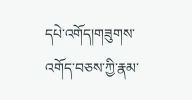དཔེ་འགོད།གཟུགས་འགོད་བཅས་ཀྱི་རྣམ་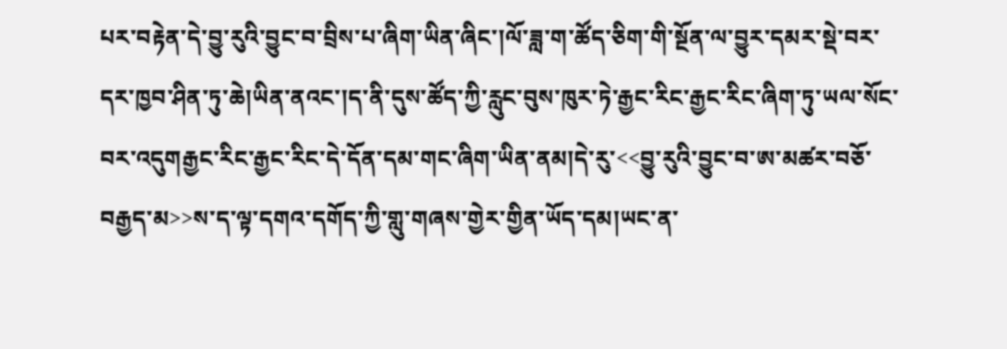པར་བརྟེན་དེ་བྱུ་རུའི་བྱུང་བ་བྲིས་པ་ཞིག་ཡིན་ཞིང་།ལོ་ཟླ་ག་ཚོད་ཅིག་གི་སྔོན་ལ་བྱུར་དམར་སྡེ་བར་དར་ཁྱབ་ཤིན་ཏུ་ཆེ།ཡིན་ནའང་།ད་ནི་དུས་ཚོད་ཀྱི་རླུང་བུས་ཁུར་ཏེ་རྒྱང་རིང་རྒྱང་རིང་ཞིག་ཏུ་ཡལ་སོང་བར་འདུགརྒྱང་རིང་རྒྱང་རིང་དེ་དོན་དམ་གང་ཞིག་ཡིན་ནམ།དེ་རུ་<<བྱུ་རུའི་བྱུང་བ་ཨ་མཚར་བཅོ་བརྒྱད་མ>>ས་ད་ལྟ་དགའ་དགོད་ཀྱི་གླུ་གཞས་གྱེར་གྱིན་ཡོད་དམ།ཡང་ན་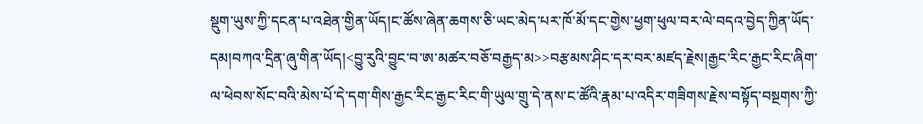སྡུག་ཡུས་ཀྱི་དངན་པ་འཐེན་གྱིན་ཡོད།ང་ཚོས་ཞེན་ཆགས་ཅི་ཡང་མེད་པར་ཁོ་མོ་དང་གྱེས་ཕྱག་ཕུལ་བར་ལེ་བདའ་བྱེད་ཀྱིན་ཡོད་དམ།བཀའ་དྲིན་ཞུ་གིན་ཡོད།<བྱུ་རུའི་བྱུང་བ་ཨ་མཚར་བཅོ་བརྒྱད་མ>>བརྩམས་ཤིང་དར་བར་མཛད་རྗེས།རྒྱང་རིང་རྒྱང་རིང་ཞིག་ལ་ཕེབས་སོང་བའི་མེས་པོ་དེ་དག་གིས་རྒྱང་རིང་རྒྱང་རིང་གི་ཡུལ་གྲུ་དེ་ནས་ང་ཚོའི་རྣམ་པ་འདིར་གཟིགས་རྗེས་བསྟོད་བསྔགས་ཀྱི་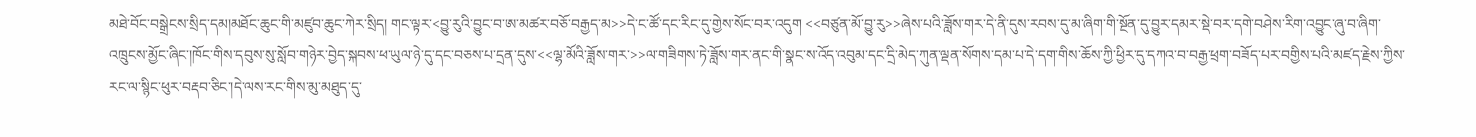མཐེ་བོང་བསྒྲེངས་སྲིད་དམ།མཐོང་ཆུང་གི་མཛུབ་ཆུང་ཀེར་སྲིད། གང་ལྟར་<བྱུ་རུའི་བྱུང་བ་ཨ་མཚར་བཅོ་བརྒྱད་མ>>དེ་ང་ཚོ་དང་རིང་དུ་གྱེས་སོང་བར་འདུག <<བཙུན་མོ་བྱུ་རུ>>ཞེས་པའི་ཟློས་གར་དེ་ནི་དུས་རབས་དུ་མ་ཞིག་གི་སྔོན་དུ་བྱུར་དམར་སྡེ་བར་དགེ་བཤེས་རིག་འབྱུང་ཞུ་བ་ཞིག་འཁྲུངས་མྱོང་ཞིང་།ཁོང་གིས་དབུས་སུ་སློབ་གཉེར་བྱེད་སྐབས་ཕ་ཡུལ་ཉེ་དུ་དང་བཅས་པ་དྲན་དུས་<<ལྷ་མོའི་ཟློས་གར་>>ལ་གཟིགས་ཏེ་ཟློས་གར་ནང་གི་སྣང་ས་འོད་འབུམ་དང་དྲི་མེད་ཀུན་ལྡན་སོགས་དམ་པ་དེ་དག་གིས་ཆོས་ཀྱི་ཕྱིར་དུ་དཀའ་བ་བརྒྱ་ཕྲག་བཟོད་པར་བགྱིས་པའི་མཛད་རྗེས་ཀྱིས་རང་ལ་སྙིང་ཕུར་བརྡབ་ཅིང་།དེ་ལས་རང་གིས་མུ་མཐུད་དུ་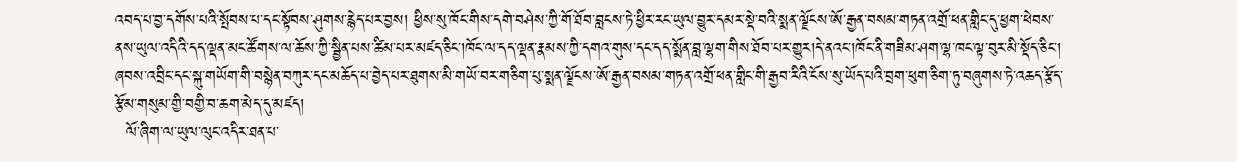འབད་པ་བྱ་དགོས་པའི་སྤོབས་པ་དང་སྟོབས་ཤུགས་རྙེད་པར་བྱས། ཕྱིས་སུ་ཁོང་གིས་དགེ་བཤེས་ཀྱི་གོ་ཐོབ་བླངས་ཏེ་ཕྱིར་རང་ཡུལ་བྱུར་དམར་སྡེ་བའི་སྨན་ལྗོངས་ཨོ་རྒྱན་བསམ་གཏན་འགྲོ་ཕན་གླིང་དུ་ཕྱག་ཕེབས་ནས་ཡུལ་འདིའི་དད་ལྡན་མང་ཚོགས་ལ་ཆོས་ཀྱི་སྦྱིན་པས་ཚིམ་པར་མཛད་ཅིང་།ཁོང་ལ་དད་ལྡན་རྣམས་ཀྱི་དགའ་གུས་དང་དད་སྨོན་བླ་ལྷག་གིས་ཐོབ་པར་གྱུར།དེ་ནའང་།ཁོང་ནི་གཟིམ་ཤག་ལྷ་ཁང་ལྟ་བུར་མི་སྡོད་ཅིང་།  ཞབས་འབྲིང་དང་སྐུ་གཡོག་གི་བསྙེན་བཀུར་དང་མཆོད་པ་བྱེད་པར་ཐུགས་མི་གཡོ་བར་གཅིག་པུ་སྨན་ལྗོངས་ཨོ་རྒྱན་བསམ་གཏན་འགྲོ་ཕན་གླིང་གི་རྒྱབ་རིའི་ངོས་སུ་ཡོད་པའི་བྲག་ཕུག་ཅིག་ཏུ་བཞུགས་ཏེ་འཆད་རྩོད་རྩོམ་གསུམ་གྱི་བགྱི་བ་ཆག་མེད་དུ་མཛད།
  ལོ་ཞིག་ལ་ཡུལ་ལུང་འདིར་ཐན་པ་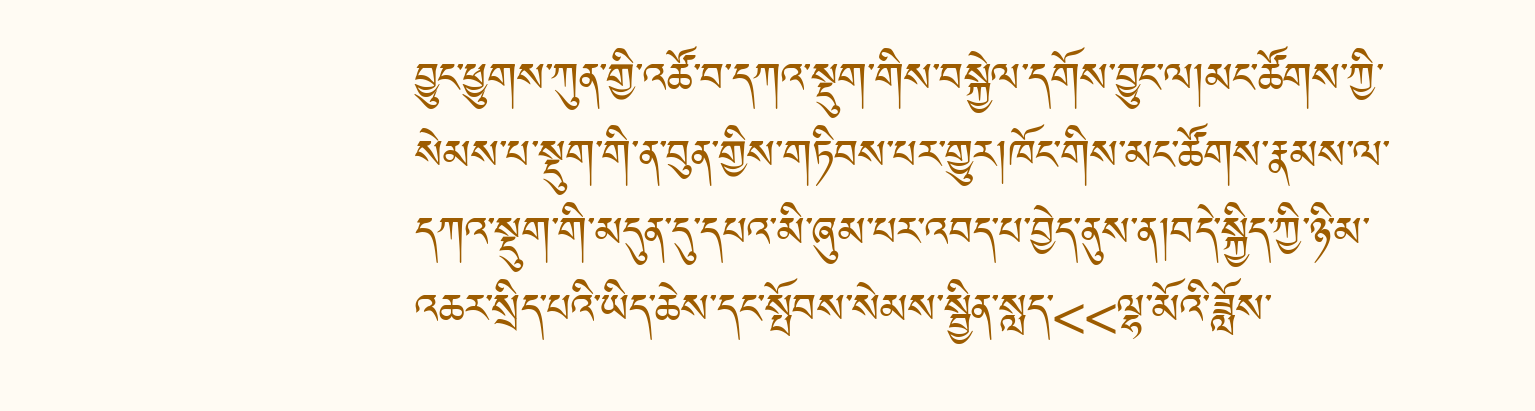བྱུང་ཕྱུགས་ཀུན་གྱི་འཚོ་བ་དཀའ་སྡུག་གིས་བསྐྱེལ་དགོས་བྱུང་ལ།མང་ཚོགས་ཀྱི་སེམས་པ་སྡུག་གི་ན་བུན་གྱིས་གཏིབས་པར་གྱུར།ཁོང་གིས་མང་ཚོགས་རྣམས་ལ་དཀའ་སྡུག་གི་མདུན་དུ་དཔའ་མི་ཞུམ་པར་འབད་པ་བྱེད་ནུས་ན།བདེ་སྐྱིད་ཀྱི་ཉི་མ་འཆར་སྲིད་པའི་ཡིད་ཆེས་དང་སྤོབས་སེམས་སྦྱིན་སླད་<<ལྷ་མོའི་ཟློས་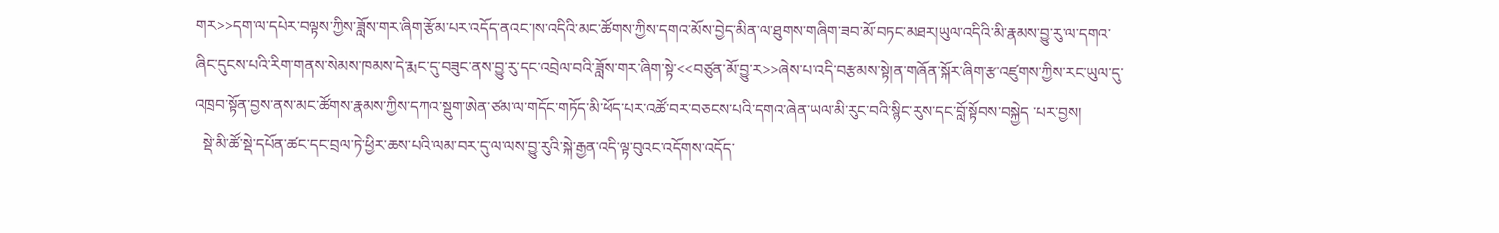གར>>དག་ལ་དཔེར་བལྟས་ཀྱིས་ཟློས་གར་ཞིག་རྩོམ་པར་འདོད་ནའང་།ས་འདིའི་མང་ཚོགས་ཀྱིས་དགའ་མོས་བྱེད་མིན་ལ་ཐུགས་གཞིག་ཟབ་མོ་བཏང་མཐར།ཡུལ་འདིའི་མི་རྣམས་བྱུ་རུ་ལ་དགའ་ཞིང་དུངས་པའི་རིག་གནས་སེམས་ཁམས་དེ་རྨང་དུ་བཟུང་ནས་བྱུ་རུ་དང་འབྲེལ་བའི་ཟློས་གར་ཞིག་སྟེ་<<བཙུན་མོ་བྱུ་ར>>ཞེས་པ་འདི་བརྩམས་སྟེ།ན་གཞོན་སྐོར་ཞིག་རྩ་འཛུགས་ཀྱིས་རང་ཡུལ་དུ་འཁྲབ་སྟོན་བྱས་ནས་མང་ཚོགས་རྣམས་ཀྱིས་དཀའ་སྡུག་ཨེན་ཙམ་ལ་གདོང་གཏོད་མི་ཕོད་པར་འཚོ་བར་བཅངས་པའི་དགའ་ཞེན་ཡལ་མི་རུང་བའི་སྙིང་རུས་དང་བློ་སྟོབས་བསྐྱེད ་པར་བྱས།
  སྡེ་མི་ཚོ་སྡེ་དཔོན་ཚང་དང་བྲལ་ཏེ་ཕྱིར་ཆས་པའི་ལམ་བར་དུ་ལ་ལས་བྱུ་རུའི་སྐེ་རྒྱན་འདི་ལྟ་བུའང་འདོགས་འདོད་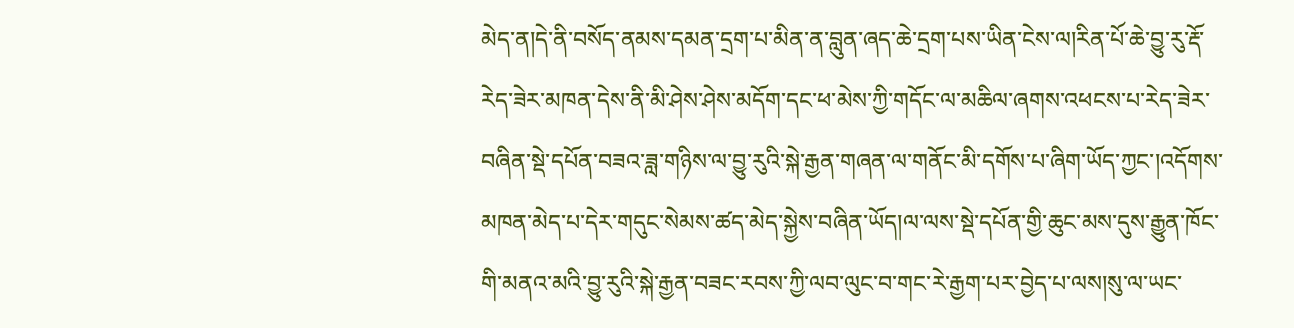མེད་ན།དེ་ནི་བསོད་ནམས་དམན་དྲག་པ་མིན་ན་བླུན་ཞད་ཆེ་དྲག་པས་ཡིན་ངེས་ལ།རིན་པོ་ཆེ་བྱུ་རུ་རྡོ་རེད་ཟེར་མཁན་དེས་ནི་མི་ཤེས་ཤེས་མདོག་དང་ཕ་མེས་ཀྱི་གདོང་ལ་མཆིལ་ཞགས་འཕངས་པ་རེད་ཟེར་བཞིན་སྡེ་དཔོན་བཟའ་ཟླ་གཉིས་ལ་བྱུ་རུའི་སྐེ་རྒྱན་གཞན་ལ་གནོང་མི་དགོས་པ་ཞིག་ཡོད་ཀྱང་།འདོགས་མཁན་མེད་པ་དེར་གདུང་སེམས་ཚད་མེད་སྐྱེས་བཞིན་ཡོད།ལ་ལས་སྡེ་དཔོན་གྱི་ཆུང་མས་དུས་རྒྱུན་ཁོང་གི་མནའ་མའི་བྱུ་རུའི་སྐེ་རྒྱན་བཟང་རབས་ཀྱི་ལབ་ལུང་བ་གང་རེ་རྒྱག་པར་བྱེད་པ་ལས།སུ་ལ་ཡང་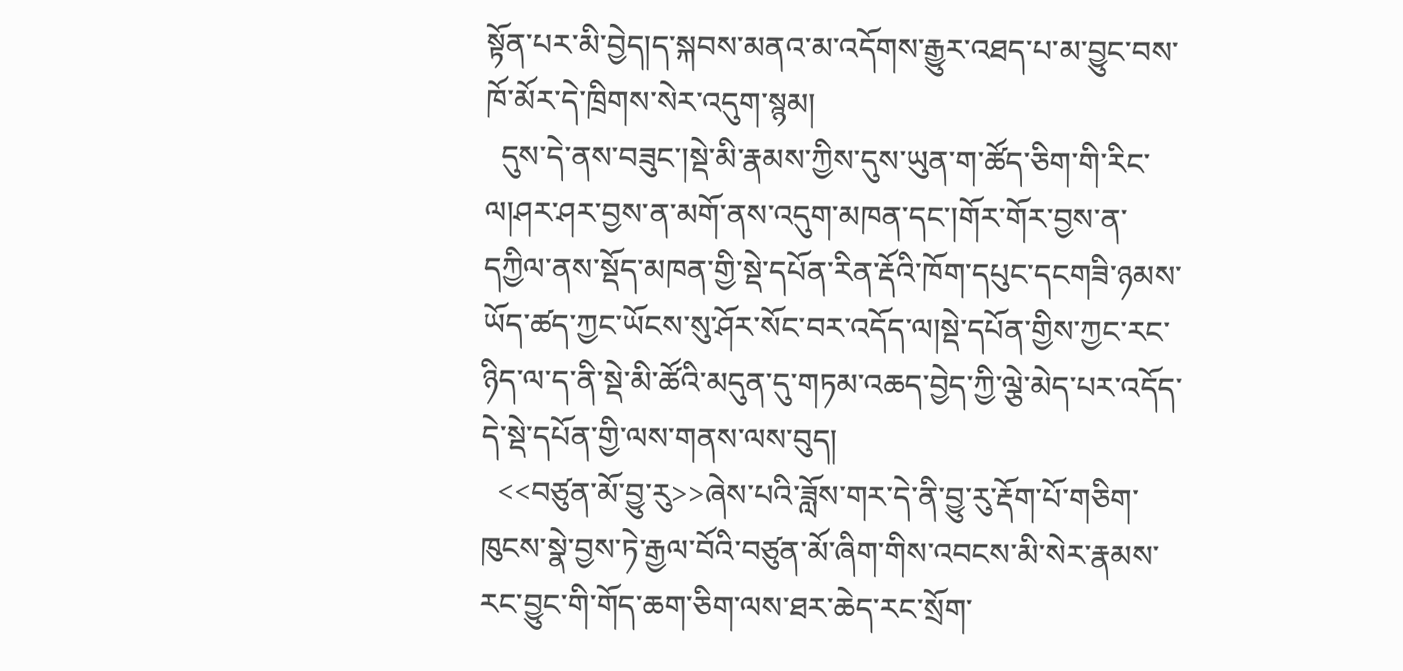སྟོན་པར་མི་བྱེད།ད་སྐབས་མནའ་མ་འདོགས་རྒྱུར་འཐད་པ་མ་བྱུང་བས་ཁོ་མོར་དེ་ཁྲིགས་སེར་འདུག་སྙམ།
  དུས་དེ་ནས་བཟུང་།སྡེ་མི་རྣམས་ཀྱིས་དུས་ཡུན་ག་ཚོད་ཅིག་གི་རིང་ལ།ཤར་ཤར་བྱས་ན་མགོ་ནས་འདུག་མཁན་དང་།གོར་གོར་བྱས་ན་དཀྱིལ་ནས་སྡོད་མཁན་གྱི་སྡེ་དཔོན་རིན་རྡོའི་ཁོག་དཔུང་དངགཟི་ཉམས་ཡོད་ཚད་ཀྱང་ཡོངས་སུ་ཤོར་སོང་བར་འདོད་ལ།སྡེ་དཔོན་གྱིས་ཀྱང་རང་ཉིད་ལ་ད་ནི་སྡེ་མི་ཚོའི་མདུན་དུ་གཏམ་འཆད་བྱེད་ཀྱི་ལྕེ་མེད་པར་འདོད་དེ་སྡེ་དཔོན་གྱི་ལས་གནས་ལས་བུད།
  <<བཙུན་མོ་བྱུ་རུ>>ཞེས་པའི་ཟློས་གར་དེ་ནི་བྱུ་རུ་རྡོག་པོ་གཅིག་ཁུངས་སྣེ་བྱས་ཏེ་རྒྱལ་བོའི་བཙུན་མོ་ཞིག་གིས་འབངས་མི་སེར་རྣམས་རང་བྱུང་གི་གོད་ཆག་ཅིག་ལས་ཐར་ཆེད་རང་སྲོག་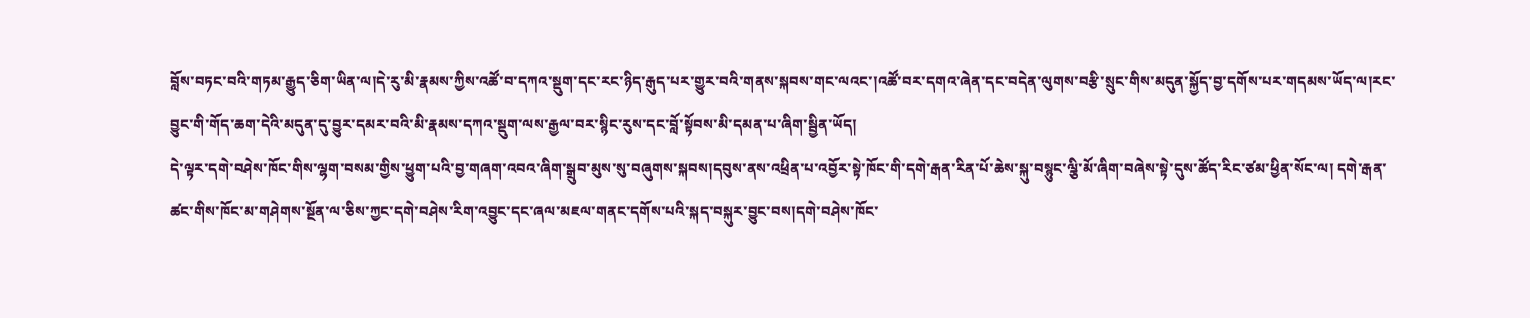བློས་བཏང་བའི་གཏམ་རྒྱུད་ཅིག་ཡིན་ལ།དེ་རུ་མི་རྣམས་ཀྱིས་འཚོ་བ་དཀའ་སྡུག་དང་རང་ཉིད་རྒུད་པར་གྱུར་བའི་གནས་སྐབས་གང་ལའང་།འཚོ་བར་དགའ་ཞེན་དང་བདེན་ལུགས་བརྩི་སྲུང་གིས་མདུན་སྐྱོད་བྱ་དགོས་པར་གདམས་ཡོད་ལ།རང་བྱུང་གི་གོད་ཆག་དེའི་མདུན་དུ་བྱུར་དམར་བའི་མི་རྣམས་དཀའ་སྡུག་ལས་རྒྱལ་བར་སྙིང་རུས་དང་བློ་སྟོབས་མི་དམན་པ་ཞིག་སྦྱིན་ཡོད།
དེ་ལྟར་དགེ་བཤེས་ཁོང་གིས་ལྷག་བསམ་གྱིས་ཕྱུག་པའི་བྱ་གཞག་འབའ་ཞིག་སྒྲུབ་མུས་སུ་བཞུགས་སྐབས།དབུས་ནས་འཕྲིན་པ་འབྱོར་སྟེ་ཁོང་གི་དགེ་རྒན་རིན་པོ་ཆེས་སྐུ་བསྙུང་ལྕི་མོ་ཞིག་བཞེས་སྟེ་དུས་ཚོད་རིང་ཙམ་ཕྱིན་སོང་ལ། དགེ་རྒན་ཚང་གིས་ཁོང་མ་གཤེགས་སྔོན་ལ་ཅིས་ཀྱང་དགེ་བཤེས་རིག་འབྱུང་དང་ཞལ་མཇལ་གནང་དགོས་པའི་སྐད་བསྐུར་བྱུང་བས།དགེ་བཤེས་ཁོང་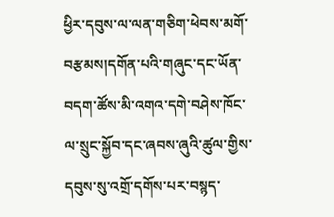ཕྱིར་དབུས་ལ་ལན་གཅིག་ཕེབས་མགོ་བརྩམས།དགོན་པའི་གཞུང་དང་ཡོན་བདག་ཚོས་མི་འགའ་དགེ་བཤེས་ཁོང་ལ་སྲུང་སྐྱོབ་དང་ཞབས་ཞུའི་ཚུལ་གྱིས་དབུས་སུ་འགྲོ་དགོས་པར་བསྙད་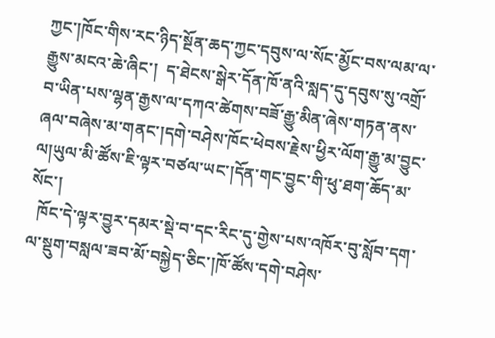ཀྱང་།ཁོང་གིས་རང་ཉིད་སྔོན་ཆད་ཀྱང་དབུས་ལ་སོང་མྱོང་བས་ལམ་ལ་རྒྱུས་མངའ་ཆེ་ཞིང་།  ད་ཐེངས་སྒེར་དོན་ཁོ་ནའི་སླད་དུ་དབུས་སུ་འགྲོ་བ་ཡིན་པས་ལྷན་རྒྱས་ལ་དཀའ་ཚེགས་བཟོ་རྒྱུ་མིན་ཞེས་གཏན་ནས་ཞལ་བཞེས་མ་གནང་།དགེ་བཤེས་ཁོང་ཕེབས་རྗེས་ཕྱིར་ལོག་རྒྱུ་མ་བྱུང་ལ།ཡུལ་མི་ཚོས་ཇི་ལྟར་བཙལ་ཡང་།དོན་གང་བྱུང་གི་ཕུ་ཐག་ཆོད་མ་སོང་།
  ཁོང་དེ་ལྟར་བྱུར་དམར་སྡེ་བ་དང་རིང་དུ་གྱེས་པས་འཁོར་བུ་སློབ་དག་ལ་སྡུག་བསླལ་ཟབ་མོ་བསྐྱེད་ཅིང་།ཁོ་ཚོས་དགེ་བཤེས་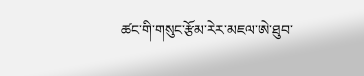ཚང་གི་གསུང་རྩོམ་རེར་མཇལ་ཨེ་ཐུབ་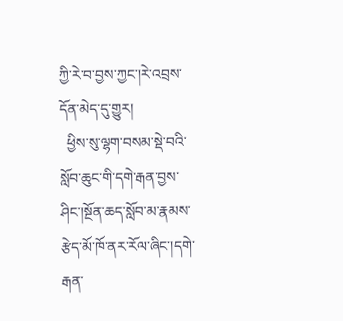ཀྱི་རེ་བ་བྱས་ཀྱང་།རེ་འབྲས་དོན་མེད་དུ་གྱུར།
  ཕྱིས་སུ་ལྷག་བསམ་སྡེ་བའི་སློབ་ཆུང་གི་དགེ་རྒན་བྱས་ཤིང་།སྔོན་ཆད་སློབ་མ་རྣམས་རྩེད་མོ་ཁོ་ནར་རོལ་ཞིང་།དགེ་རྒན་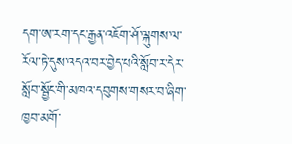དག་ཨ་རག་དང་རྒྱན་འཇོག་ཤོ་ལྐུགས་ལ་རོལ་ཏེ་དུས་འདའ་བར་བྱེད་པའི་སློབ་ར་དེར་སློབ་སྦྱོང་གི་མཁའ་དབུགས་གསར་བ་ཞིག་ཁྱབ་མགོ་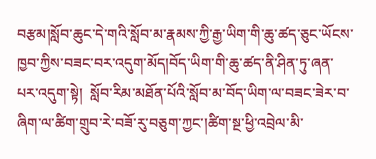བརྩམ།སློབ་ཆུང་དེ་གའི་སློབ་མ་རྣམས་ཀྱི་རྒྱ་ཡིག་གི་ཆུ་ཚད་ཅུང་ཡོངས་ཁྱབ་ཀྱིས་བཟང་བར་འདུག་མོད།བོད་ཡིག་གི་ཆུ་ཚད་ནི་ཤིན་ཏུ་ཞན་པར་འདུག་སྟེ།  སློབ་རིམ་མཐོན་པོའི་སློབ་མ་བོད་ཡིག་ལ་བཟང་ཟེར་བ་ཞིག་ལ་ཚིག་གྲུབ་རེ་བཟོ་རུ་བཅུག་ཀྱང་།ཚིག་སྔ་ཕྱི་འབྲེལ་མི་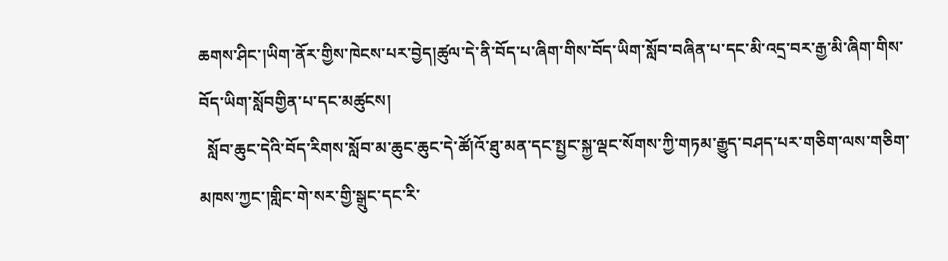ཆགས་ཤིང་།ཡིག་ནོར་གྱིས་ཁེངས་པར་བྱེད།ཚུལ་དེ་ནི་བོད་པ་ཞིག་གིས་བོད་ཡིག་སློབ་བཞིན་པ་དང་མི་འདྲ་བར་རྒྱ་མི་ཞིག་གིས་བོད་ཡིག་སློབགྱིན་པ་དང་མཚུངས།
  སློབ་ཆུང་དེའི་བོད་རིགས་སློབ་མ་ཆུང་ཆུང་དེ་ཚོ།འོ་ཐུ་མན་དང་སྤྱང་སྐྱ་ལྡང་སོགས་ཀྱི་གཏམ་རྒྱུད་བཤད་པར་གཅིག་ལས་གཅིག་མཁས་ཀྱང་།གླིང་གེ་སར་གྱི་སྒྲུང་དང་རི་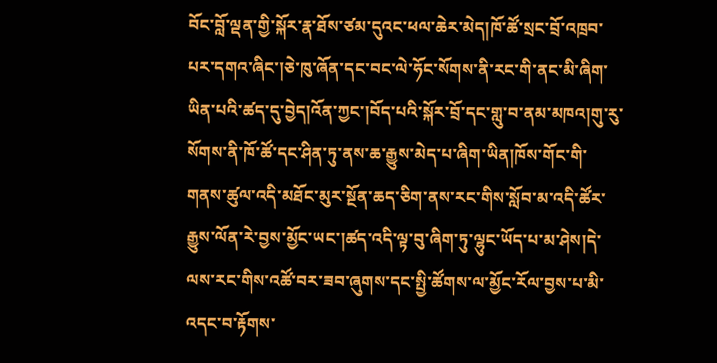བོང་བློ་ལྡན་གྱི་སྐོར་རྣ་ཐོས་ཙམ་དུའང་ཕལ་ཆེར་མེད།ཁོ་ཚོ་སྲང་བྲོ་འཁྲབ་པར་དགའ་ཞིང་།ཅེ་ཁུ་ཞོན་དང་བང་ལེ་ཧོང་སོགས་ནི་རང་གི་ནང་མི་ཞིག་ཡིན་པའི་ཚད་དུ་བྱེད།འོན་ཀྱང་།བོད་པའི་སྐོར་བྲོ་དང་གླུ་བ་ནམ་མཁའ།གུ་རུ་སོགས་ནི་ཁོ་ཚོ་དང་ཤིན་ཏུ་ནས་ཆ་རྒྱུས་མེད་པ་ཞིག་ཡིན།ཁོས་གོང་གི་གནས་ཚུལ་འདི་མཐོང་མུར་སྔོན་ཆད་ཅིག་ནས་རང་གིས་སློབ་མ་འདི་ཚོར་རྒྱུས་ལོན་རེ་བྱས་མྱོང་ཡང་།ཚད་འདི་ལྟ་བུ་ཞིག་ཏུ་ལྷུང་ཡོད་པ་མ་ཤེས།དེ་ལས་རང་གིས་འཚོ་བར་ཟབ་ཞུགས་དང་སྤྱི་ཚོགས་ལ་མྱོང་རོལ་བྱས་པ་མི་འདང་བ་རྟོགས་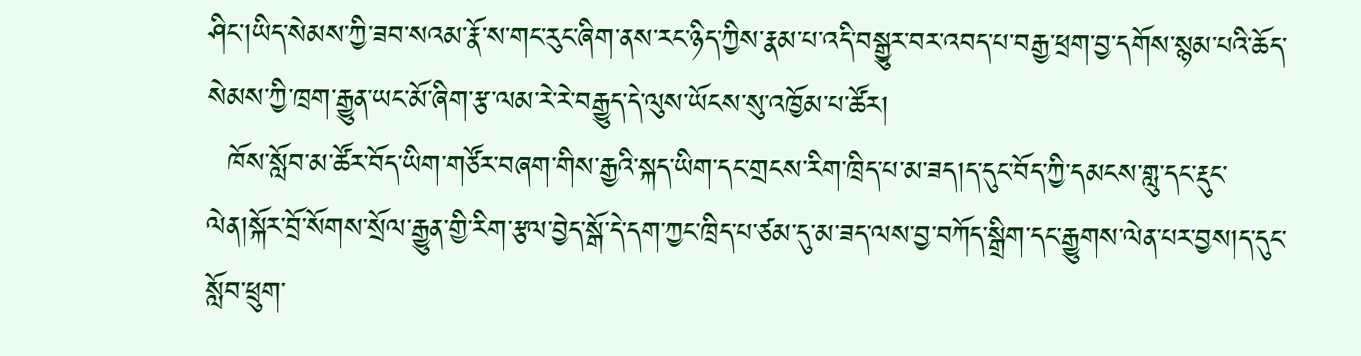ཤིང་།ཡིད་སེམས་ཀྱི་ཟབ་སའམ་རྣོ་ས་གང་རུང་ཞིག་ནས་རང་ཉིད་ཀྱིས་རྣམ་པ་འདི་བསྒྱུར་བར་འབད་པ་བརྒྱ་ཕྲག་བྱ་དགོས་སྙམ་པའི་ཆོད་སེམས་ཀྱི་ཁྲག་རྒྱུན་ཡང་མོ་ཞིག་རྩ་ལམ་རེ་རེ་བརྒྱུད་དེ་ལུས་ཡོངས་སུ་འཁྱོམ་པ་ཚོར།
  ཁོས་སློབ་མ་ཚོར་བོད་ཡིག་གཙོར་བཞག་གིས་རྒྱའི་སྐད་ཡིག་དང་གྲངས་རིག་ཁྲིད་པ་མ་ཟད།ད་དུང་བོད་ཀྱི་དམངས་གླུ་དང་རྡུང་ལེན།སྐོར་བྲོ་སོགས་སྲོལ་རྒྱུན་གྱི་རིག་རྩལ་བྱེད་སྒོ་དེ་དག་ཀྱང་ཁྲིད་པ་ཙམ་དུ་མ་ཟད་ལས་བྱ་བཀོད་སྒྲིག་དང་རྒྱུགས་ལེན་པར་བྱས།ད་དུང་སློབ་ཕྲུག་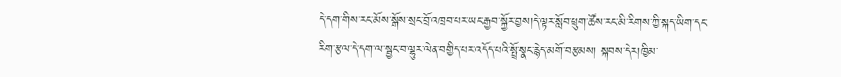དེ་དག་གིས་རང་མོས་སྒོས་སྲང་བྲོ་འཁྲབ་པར་ཡང་རྒྱབ་སྐྱོར་བྱས།དེ་ལྟར་སློབ་ཕྲུག་ཚོས་རང་མི་རིགས་ཀྱི་སྐད་ཡིག་དང་རིག་རྩལ་དེ་དག་ལ་སྦྱང་བ་ལྷུར་ལེན་བགྱིད་པར་འདོད་པའི་སྤྲོ་སྣང་རྙེད་མགོ་བརྩམས། སྐབས་དེར།ཁྱིམ་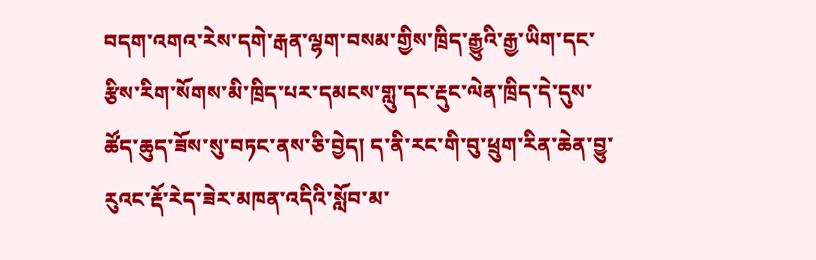བདག་འགའ་རེས་དགེ་རྒན་ལྷག་བསམ་གྱིས་ཁྲིད་རྒྱུའི་རྒྱ་ཡིག་དང་རྩིས་རིག་སོགས་མི་ཁྲིད་པར་དམངས་གླུ་དང་རྡུང་ལེན་ཁྲིད་དེ་དུས་ཚོད་ཆུད་ཟོས་སུ་བཏང་ནས་ཅི་བྱེད། ད་ནི་རང་གི་བུ་ཕྲུག་རིན་ཆེན་བྱུ་རུའང་རྡོ་རེད་ཟེར་མཁན་འདིའི་སློབ་མ་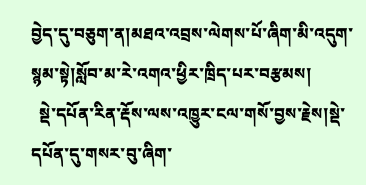བྱེད་དུ་བཅུག་ན།མཐའ་འབྲས་ལེགས་པོ་ཞིག་མི་འདུག་སྙམ་སྟེ།སློབ་མ་རེ་འགའ་ཕྱིར་ཁྲིད་པར་བརྩམས།
  སྡེ་དཔོན་རིན་རྡོས་ལས་འཁྱུར་ངལ་གསོ་བྱས་རྗེས།སྡེ་དཔོན་དུ་གསར་བུ་ཞིག་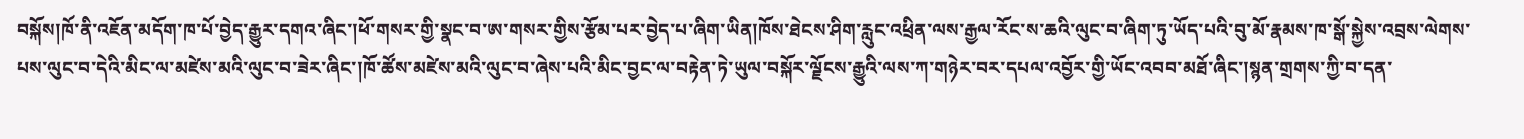བསྐོས།ཁོ་ནི་འཇོན་མདོག་ཁ་པོ་བྱེད་རྒྱུར་དགའ་ཞིང་།ཕོ་གསར་གྱི་སྣང་བ་ཨ་གསར་གྱིས་རྩོམ་པར་བྱེད་པ་ཞིག་ཡིན།ཁོས་ཐེངས་ཤིག་རླུང་འཕྲིན་ལས་རྒྱལ་རོང་ས་ཆའི་ལུང་བ་ཞིག་ཏུ་ཡོད་པའི་བུ་མོ་རྣམས་ཁ་སྒོ་སྐྱེས་འབྲས་ལེགས་པས་ལུང་བ་དེའི་མིང་ལ་མཛེས་མའི་ལུང་བ་ཟེར་ཞིང་།ཁོ་ཚོས་མཛེས་མའི་ལུང་བ་ཞེས་པའི་མིང་བྱང་ལ་བརྟེན་ཏེ་ཡུལ་བསྐོར་ལྗོངས་རྒྱུའི་ལས་ཀ་གཉེར་བར་དཔལ་འབྱོར་གྱི་ཡོང་འབབ་མཐོ་ཞིང་།སྙན་གྲགས་ཀྱི་བ་དན་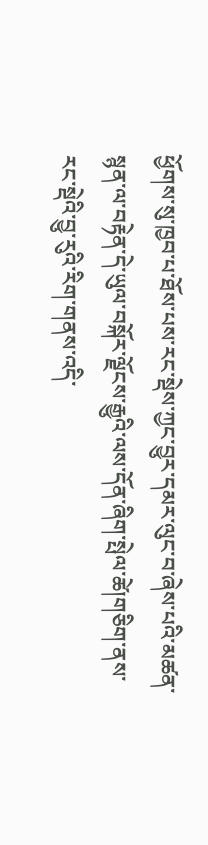ཕྱོགས་སུ་ཁྱབ་པ་ཐོས་པས་རང་སྡེས་ཀྱང་བྱུར་དམར་ལུང་བ་ཞེས་པའི་མཚན་སྙན་ལ་བརྟེན་དེ་ཡུལ་བསྐོར་ལྗོངས་རྒྱུའི་ལས་དོན་ཞིག་སྤེལ་ཚེ།གཅིག་ནས་རང་སྡེའི་བྱུ་རུའི་རིག་གནས་འདི་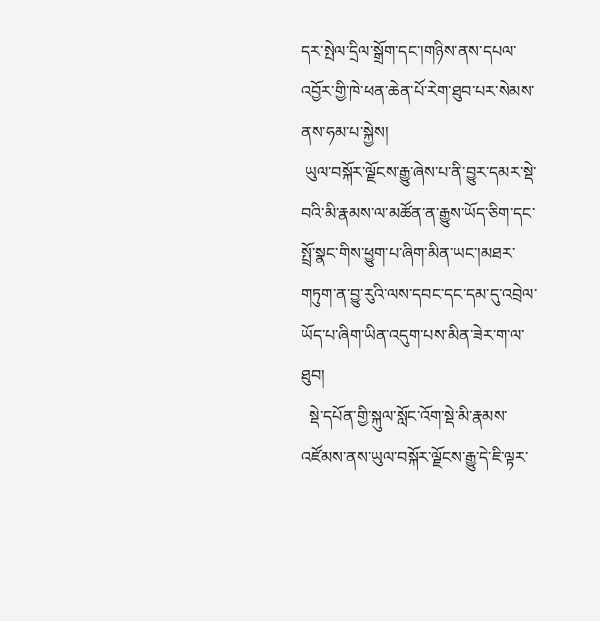དར་སྤེལ་དྲིལ་སྒྲོག་དང་།གཉིས་ནས་དཔལ་འབྱོར་གྱི་ཁེ་ཕན་ཆེན་པོ་རེག་ཐུབ་པར་སེམས་ནས་ཧམ་པ་སྐྱེས།
 ཡུལ་བསྐོར་ལྗོངས་རྒྱུ་ཞེས་པ་ནི་བྱུར་དམར་སྡེ་བའི་མི་རྣམས་ལ་མཚོན་ན་རྒྱུས་ཡོད་ཅིག་དང་སྤྲོ་སྣང་གིས་ཕྱུག་པ་ཞིག་མིན་ཡང་།མཐར་གཏུག་ན་བྱུ་རུའི་ལས་དབང་དང་དམ་དུ་འབྲེལ་ཡོད་པ་ཞིག་ཡིན་འདུག་པས་མིན་ཟེར་ག་ལ་ཐུབ།
  སྡེ་དཔོན་གྱི་སྐུལ་སློང་འོག་སྡེ་མི་རྣམས་འཛོམས་ནས་ཡུལ་བསྐོར་ལྗོངས་རྒྱུ་དེ་ཇི་ལྟར་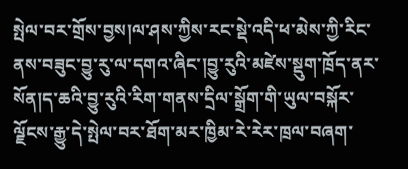སྤེལ་བར་གྲོས་བྱས།ལ་ཤས་ཀྱིས་རང་སྡེ་འདི་ཕ་མེས་ཀྱི་རིང་ནས་བཟུང་བྱུ་རུ་ལ་དགའ་ཞིང་།བྱུ་རུའི་མཛེས་སྡུག་ཁྲོད་ནར་སོན།ད་ཆའི་བྱུ་རུའི་རིག་གནས་དྲིལ་སྒྲོག་གི་ཡུལ་བསྐོར་ལྗོངས་རྒྱུ་དེ་སྤེལ་བར་ཐོག་མར་ཁྱིམ་རེ་རེར་ཁྲལ་བཞག་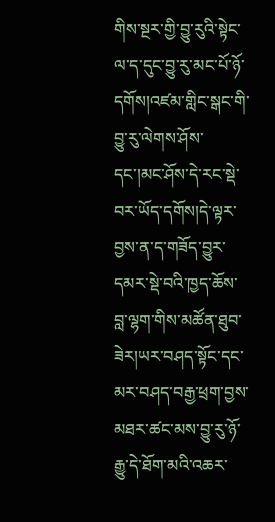གིས་སྔར་གྱི་བྱུ་རུའི་སྟེང་ལ་ད་དུང་བྱུ་རུ་མང་པོ་ཉོ་དགོས།འཛམ་གླིང་སྒང་གི་བྱུ་རུ་ལེགས་ཤོས་དང་།མང་ཤོས་དེ་རང་སྡེ་བར་ཡོད་དགོས།དེ་ལྟར་བྱས་ན་ད་གཟོད་བྱུར་དམར་སྡེ་བའི་ཁྱད་ཆོས་བླ་ལྷག་གིས་མཚོན་ཐུབ་ཟེར།ཡར་བཤད་སྟོང་དང་མར་བཤད་བརྒྱ་ཕྲག་བྱས་མཐར་ཚང་མས་བྱུ་རུ་ཉོ་རྒྱུ་དེ་ཐོག་མའི་འཆར་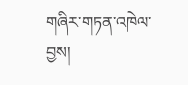གཞིར་གཏན་འཁེལ་བྱས།